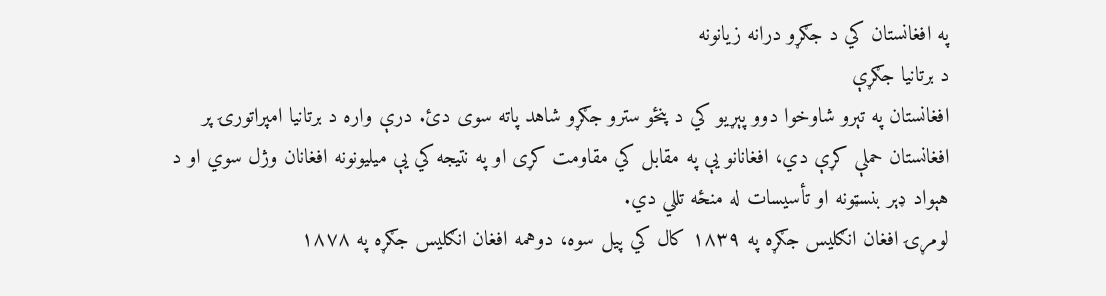په افغانستان کي د جګړو درانه زیانونه
د برتانیا جګړې
افغانستان په تېرو شاوخوا دوو پېړیو کي د پنځو سترو جګړو شاهد پاته سوی دئ. درې واره د برتانیا امپراتورۍ پر افغانستان حملې کړې دي، افغانانو یې په مقابل کي مقاومت کړی او په نتیجه کي یې میلیونونه افغانان وژل سوي او د هېواد ډېر بنسټونه او تأسیسات له منځه تللي دي.
لومړۍ افغان انګلیس جګړه په ۱۸۳۹ کال کي پیل سوه، دوهمه افغان انګلیس جګړه په ۱۸۷۸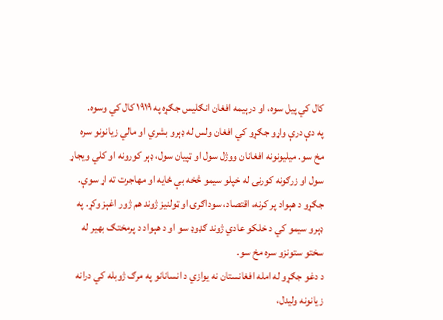کال کي پیل سوه، او درېیمه افغان انګلیس جګړه په ۱۹۱۹ کال کي وسوه.
په دې درې واړو جګړو کي افغان ولس له ډېرو بشري او مالي زیانونو سره مخ سو. میلیونونه افغانان ووژل سول او ټپیان سول، ډېر کورونه او کلي ویجاړ سول او زرګونه کورنۍ له خپلو سیمو څخه بې ځایه او مهاجرت ته اړ سوې. جګړو د هېواد پر کرنه، اقتصاد، سوداګرۍ او ټولنیز ژوند هم ژور اغېز وکړ. په ډېرو سیمو کي د خلکو عادي ژوند ګډوډ سو او د هېواد د پرمختګ بهیر له سختو ستونزو سره مخ سو.
د دغو جګړو له امله افغانستان نه یوازي د انسانانو په مرګ ژوبله کي درانه زیانونه ولیدل،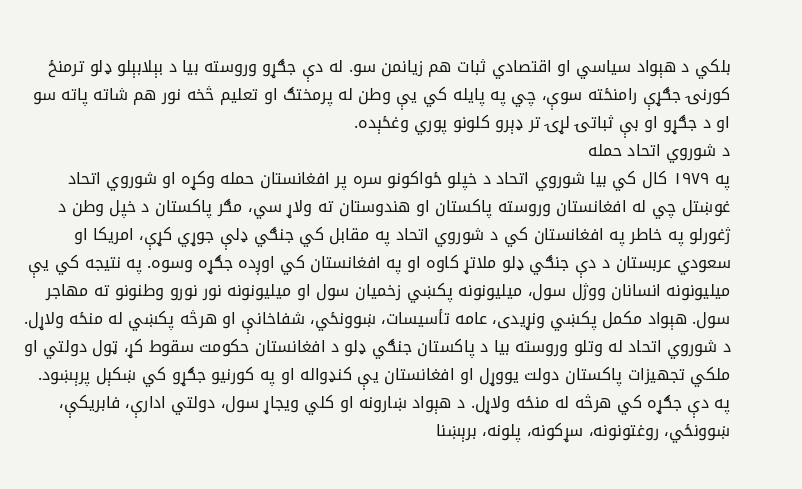بلکي د هېواد سیاسي او اقتصادي ثبات هم زیانمن سو. له دې جګړو وروسته بیا د بېلابېلو ډلو ترمنځ کورنۍ جګړې رامنځته سوې، چي په پایله کي یې وطن له پرمختګ او تعلیم څخه نور هم شاته پاته سو او د جګړو او بې ثباتۍ لړۍ تر ډېرو کلونو پوري وغځېده.
د شوروي اتحاد حمله
په ۱۹۷۹ کال کي بیا شوروي اتحاد د خپلو ځواکونو سره پر افغانستان حمله وکړه او شوروي اتحاد غوښتل چي له افغانستان وروسته پاکستان او هندوستان ته ولاړ سي، مګر پاکستان د خپل وطن د ژغورلو په خاطر په افغانستان کي د شوروي اتحاد په مقابل کي جنګي ډلې جوړي کړې، امریکا او سعودي عربستان د دې جنګي ډلو ملاتړ کاوه او په افغانستان کي اوږده جګړه وسوه. په نتیجه کي یې میلیونونه انسانان ووژل سول، میلیونونه پکښي زخمیان سول او میلیونونه نور نورو وطنونو ته مهاجر سول. هېواد مکمل پکښي ونړیدی، عامه تأسیسات، ښوونځي، شفاخانې او هرڅه پکښي له منځه ولاړل.
د شوروي اتحاد له وتلو وروسته بیا د پاکستان جنګي ډلو د افغانستان حکومت سقوط کړ، ټول دولتي او ملکي تجهیزات پاکستان دولت یووړل او افغانستان یې کنډواله او په کورنیو جګړو کي ښکېل پرېښود. په دې جګړه کي هرڅه له منځه ولاړل. د هېواد ښارونه او کلي ویجاړ سول، دولتي ادارې، فابریکې، ښوونځي، روغتونونه، سړکونه، پلونه، برېښنا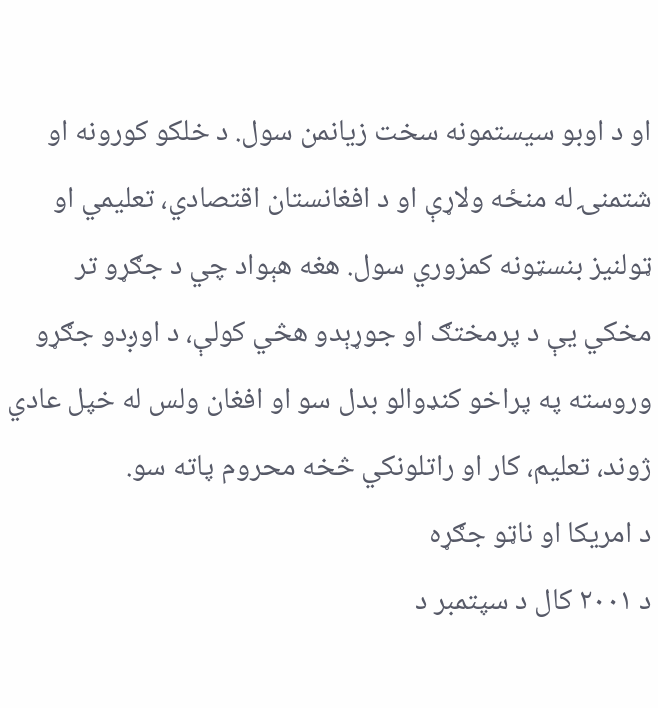او د اوبو سیستمونه سخت زیانمن سول. د خلکو کورونه او شتمنۍ له منځه ولاړې او د افغانستان اقتصادي، تعلیمي او ټولنیز بنسټونه کمزوري سول. هغه هېواد چي د جګړو تر مخکي یې د پرمختګ او جوړېدو هڅي کولې، د اوږدو جګړو وروسته په پراخو کنډوالو بدل سو او افغان ولس له خپل عادي ژوند، تعلیم، کار او راتلونکي څخه محروم پاته سو.
د امریکا او ناټو جګړه
د ۲۰۰۱ کال د سپتمبر د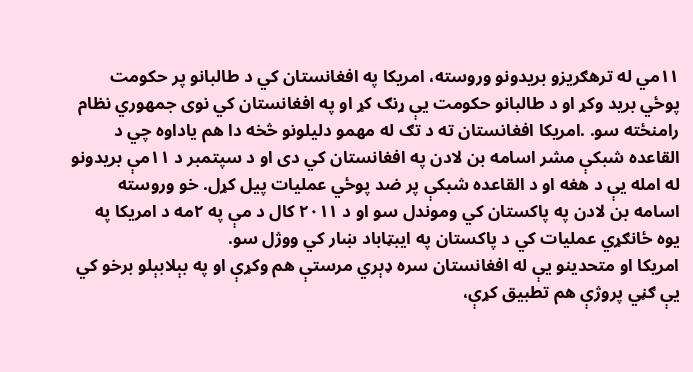۱۱مي له ترهګریزو بریدونو وروسته، امریکا په افغانستان کي د طالبانو پر حکومت پوځي برید وکړ او د طالبانو حکومت یې ړنګ کړ او په افغانستان کي نوی جمهوري نظام رامنځته سو. .امریکا افغانستان ته د تګ له مهمو دلیلونو څخه دا هم یاداوه چي د القاعده شبکې مشر اسامه بن لادن په افغانستان کي دی او د سپتمبر د ۱۱مې بریدونو له امله یې د هغه او د القاعده شبکې پر ضد پوځي عملیات پیل کړل. خو وروسته اسامه بن لادن په پاکستان کي وموندل سو او د ۲۰۱۱ کال د مې په ۲مه د امریکا په یوه ځانګړي عملیات کي د پاکستان په ایبټاباد ښار کي ووژل سو.
امریکا او متحدینو یې له افغانستان سره ډېري مرستې هم وکړې او په بېلابېلو برخو کي یې ګڼي پروژې هم تطبیق کړې،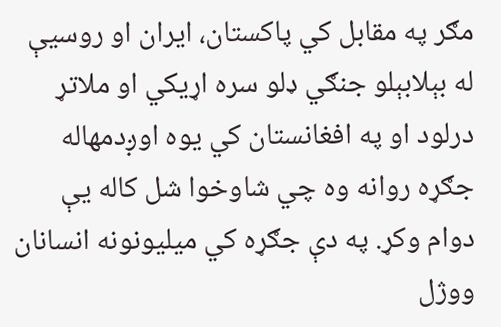مګر په مقابل کي پاکستان، ایران او روسیې له بېلابېلو جنګي ډلو سره اړیکي او ملاتړ درلود او په افغانستان کي یوه اوږدمهاله جګړه روانه وه چي شاوخوا شل کاله یې دوام وکړ. په دې جګړه کي میلیونونه انسانان ووژل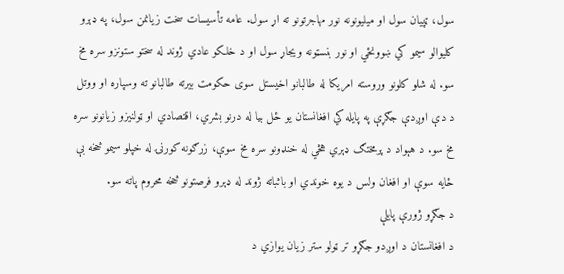سول، ټپیان سول او میلیونونه نور مهاجرتونو ته اړ سول. عامه تأسیسات سخت زیانمن سول، په ډېرو کلیوالو سیمو کي ښوونځي او نور بنسټونه ویجاړ سول او د خلکو عادي ژوند له سختو ستونزو سره مخ سو. له شلو کلونو وروسته امریکا له طالبانو اخیستل سوی حکومت بیرته طالبانو ته وسپاره او ووتل
د دې اوږدې جګړې په پایله کي افغانستان یو ځل بیا له درنو بشري، اقتصادي او ټولنیزو زیانونو سره مخ سو. د هېواد د پرمختګ ډېري هڅي له خنډونو سره مخ سوې، زرګونه کورنۍ له خپلو سیمو څخه بې ځایه سوې او افغان ولس د یوه خوندي او باثباته ژوند له ډېرو فرصتونو څخه محروم پاته سو.
د جګړو ژورې پایلې
د افغانستان د اوږدو جګړو تر ټولو ستر زیان یوازي د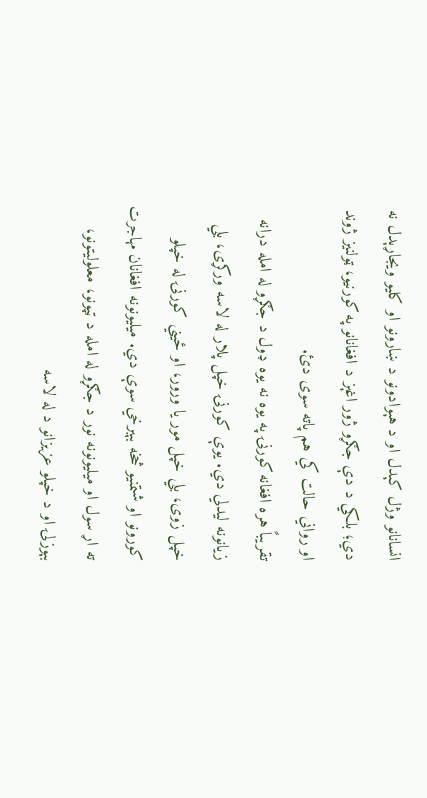انسانانو وژل کېدل او د هېوادونو د ښارونو او کلیو ویجاړېدل نه دي؛ بلکي د دې جګړو ژور اغېز د افغانانو په کورنیو، ټولنیز ژوند او رواني حالت کي هم پاته سوی دئ.
تقریباً هره افغانه کورنۍ په یوه نه یوه ډول د جګړو له امله درانه زیانونه لیدلي دي. یوې کورنۍ خپل پلار له لاسه ورکړی، بلي خپل زوی، بلي خپل مور یا ورور، او ځیني کورنۍ له خپلو کورونو او شتمنیو څخه بېبرخي سوې دي. میلیونونه افغانان مهاجرت ته اړ سول او میلیونونه نور د جګړو له امله د ټپونو، معلولیتونو، بېوزلۍ او د خپلو عزیزانو د له لاسه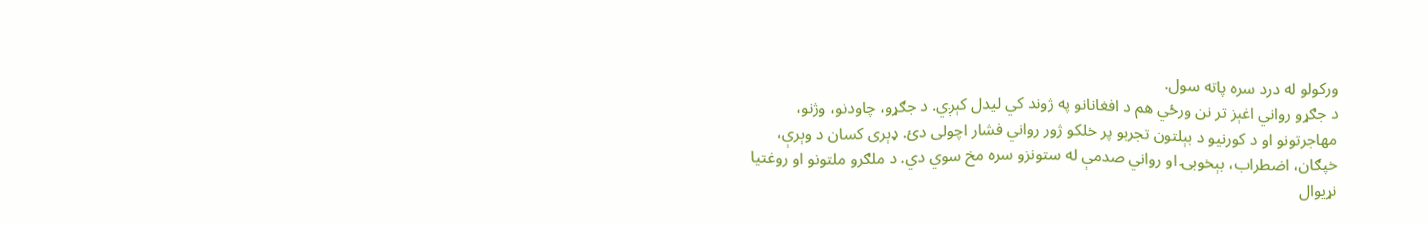ورکولو له درد سره پاته سول.
د جګړو رواني اغېز تر نن ورځي هم د افغانانو په ژوند کي لیدل کېږي. د جګړو، چاودنو، وژنو، مهاجرتونو او د کورنیو د بېلتون تجربو پر خلکو ژور رواني فشار اچولی دئ. ډېری کسان د وېرې، خپګان، اضطراب، بېخوبۍ او رواني صدمې له ستونزو سره مخ سوي دي. د ملګرو ملتونو او روغتیا نړیوال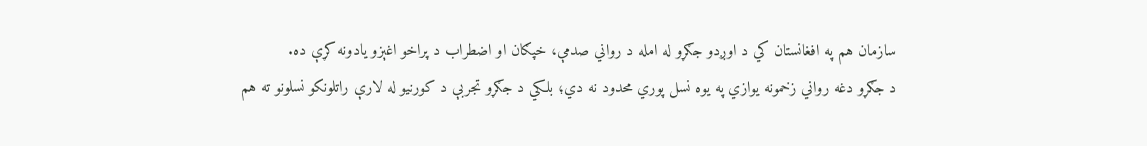سازمان هم په افغانستان کي د اوږدو جګړو له امله د رواني صدمې، خپګان او اضطراب د پراخو اغېزو یادونه کړې ده.
د جګړو دغه رواني زخمونه یوازي په یوه نسل پوري محدود نه دي؛ بلکي د جګړو تجربې د کورنیو له لارې راتلونکو نسلونو ته هم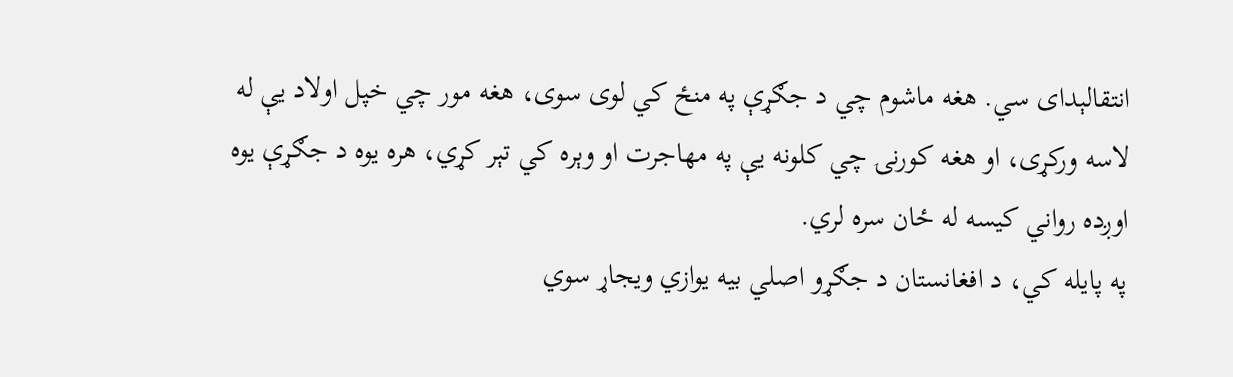انتقالېدای سي. هغه ماشوم چي د جګړې په منځ کي لوی سوی، هغه مور چي خپل اولاد یې له لاسه ورکړی، او هغه کورنۍ چي کلونه یې په مهاجرت او وېره کي تېر کړي، هره یوه د جګړې یوه اوږده رواني کیسه له ځان سره لري.
په پایله کي، د افغانستان د جګړو اصلي بیه یوازي ویجاړ سوي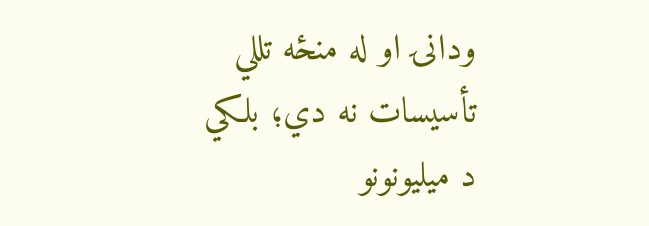ودانۍ او له منځه تللي تأسیسات نه دي؛ بلکي د میلیونونو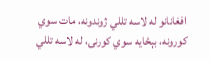افغانانو له لاسه تللي ژوندونه، مات سوي کورونه، بېځایه سوي کورنۍ، له لاسه تللي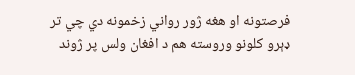فرصتونه او هغه ژور رواني زخمونه دي چي تر ډېرو کلونو وروسته هم د افغان ولس پر ژوند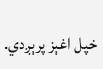خپل اغېز پرېږدي.